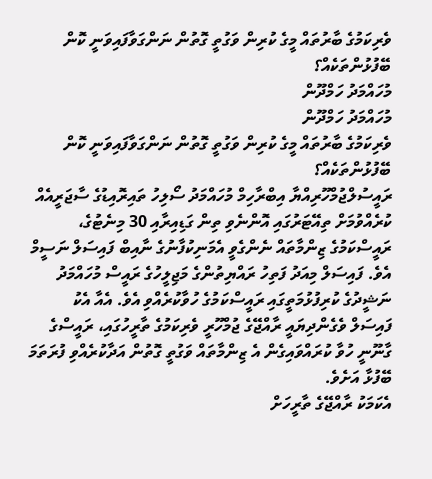ވެރިކަމުގެ ބާރުތައް މީގެ ކުރިން ވަގުތީ ގޮތުން ނަންގަވާފައިވަނީ ކޮން ބޭފުޅުންތަކެއް؟
މުހައްމަދު ހަމްދޫން
މުހައްމަދު ހަމްދޫން
ވެރިކަމުގެ ބާރުތައް މީގެ ކުރިން ވަގުތީ ގޮތުން ނަންގަވާފައިވަނީ ކޮން ބޭފުޅުންތަކެއް؟
ރައީސުލްޖުމްހޫރިއްޔާ އިބްރާހިމް މުހައްމަދު ސޯލިހު ތައިރޮއިޑުގެ ސާޖަރީއެއް ކުރެއްވުމަށް ތިއޭޓަރުގައި އޮންނެވި ތިން ގަޑިއިރާއި 30 މިނެޓުގެ، ރައީސްކަމުގެ ޒިންމާތައް ނެންގެވީ އެމަނިކުފާނުގެ ނާއިބް ފައިސަލް ނަސީމް އެވެ. ފައިސަލް މިއަދު ފަތިހު ރައްޔިތުންގެ މަޖިލީހުގެ ރައީސް މުހައްމަދު ނަޝީދުގެ ކުރިފުޅުމަތީގައި ރައީސްކަމުގެ ހުވާކުރެއްވި އެވެ. އެއާ އެކު ފައިސަލް ވެގެންދިޔައީ ރާއްޖޭގެ ޖުމްހޫރީ ވެރިކަމުގެ ތާރީހުގައި، ރައީސްގެ ގާނޫނީ ހުވާ ކުރައްވައިގެން އެ ޒިންމާތައް ވަގުތީ ގޮތުން އަދާކުރެއްވި ފުރަތަމަ ބޭފުޅާ އަށެވެ.
އެކަމަކު ރާއްޖޭގެ ތާރީހަށް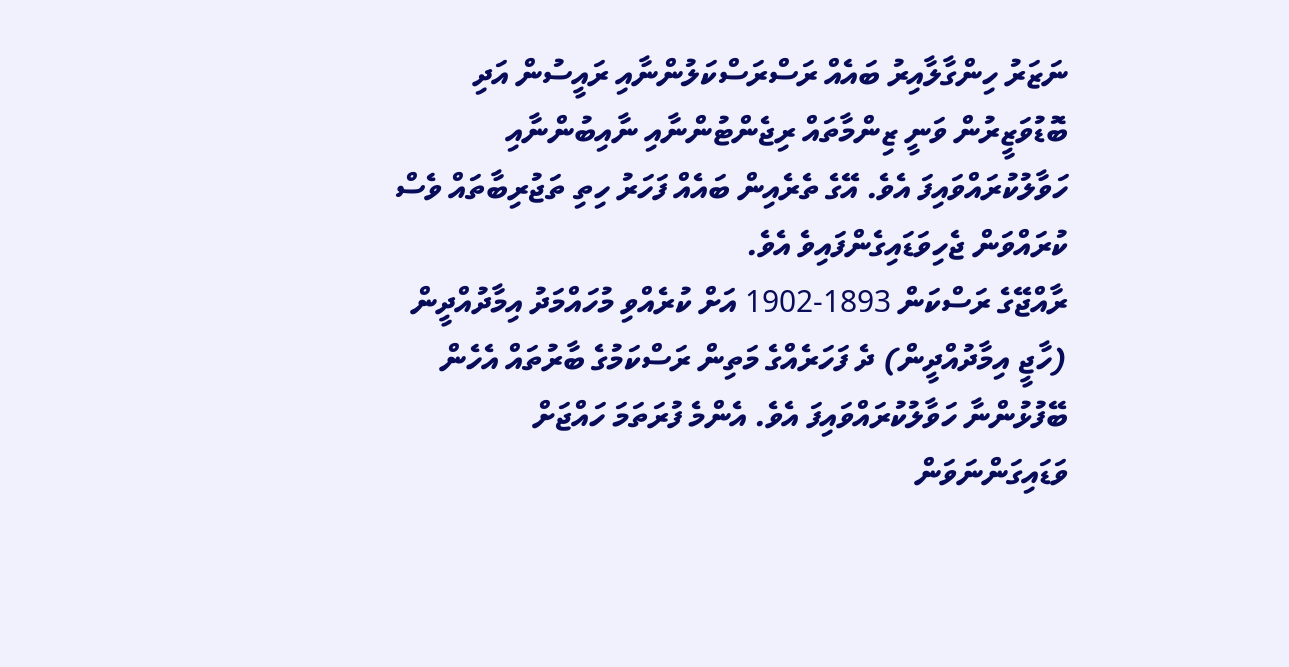ނަޒަރު ހިންގާލާއިރު ބައެއް ރަސްރަސްކަލުންނާއި ރައީސުން އަދި ބޮޑުވަޒީރުން ވަނީ ޒިންމާތައް ރިޖެންޓުންނާއި ނާއިބުންނާއި ހަވާލުކުރައްވައިފަ އެވެ. އޭގެ ތެރެއިން ބައެއް ފަހަރު ހިތި ތަޖުރިބާތައް ވެސް ކުރައްވަން ޖެހިވަޑައިގެންފައިވެ އެވެ.
ރާއްޖޭގެ ރަސްކަން 1893-1902 އަށް ކުރެއްވި މުހައްމަދު އިމާދުއްދީން (ހާޖީ އިމާދުއްދީން) ދެ ފަހަރެއްގެ މަތިން ރަސްކަމުގެ ބާރުތައް އެހެން ބޭފުޅުންނާ ހަވާލުކުރައްވައިފަ އެވެ. އެންމެ ފުރަތަމަ ހައްޖަށް ވަޑައިގަންނަވަން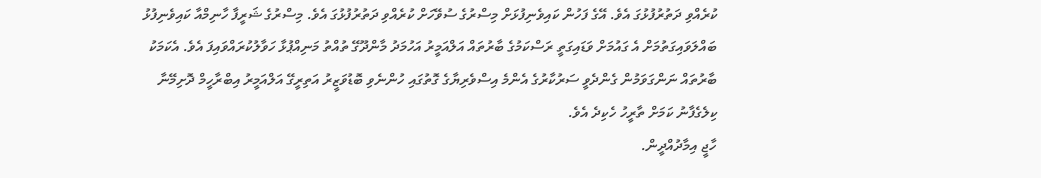ކުރެއްވި ދަތުރުފުޅުގަ އެވެ. އޭގެ ފަހުން ކައިވެނިފުޅަށް މިސްރުގެ ސުވޭހަށް ކުރެއްވި ދަތުރުފުޅުގަ އެވެ. މިސްރުގެ ޝަރީފާ ހާނިމްއާ ކައިވެނިފުޅު ބައްލަވައިގަތުމަށް އެ ގައުމަށް ވަޑައިގަތީ ރަސްކަމުގެ ބާރުތައް އަލްއަމީރު އަހުމަދު މާންދޫގޭ ތުއްތު މަނިއްޕުޅާ ހަވާލުކުރައްވައިފަ އެވެ. އެކަމަކު ބާރުތައް ނަންގަވަމުން ގެންދެވީ ސަރުކާރުގެ އެންމެ އިސްވެރިޔާގެ ގޮތުގައި ހުންނެވި ބޮޑުވަޒީރު އަތިރީގޭ އަލްއަމީރު އިބްރާހީމް ދޮށިމޭނާ ކިލެގެފާނު ކަމަށް ތާރީހު ހެކިދެ އެވެ.
ހާޖީ އިމާދުއްދީން.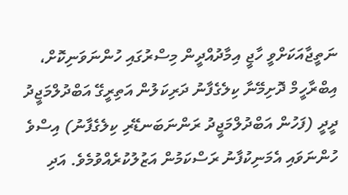ނަތީޖާއަކަށްވީ ހާޖީ އިމާދުއްދީން މިސްރުގައި ހުންނަވަނިކޮށް، އިބްރާހީމް ދޮށިމޭނާ ކިލެގެފާނު ދަރިކަލުން އަތިރީގޭ އަބްދުލްމަޖީދު ދީދީ (ފަހުން އަބްދުލްމަޖީދު ރަންނަބަނޑޭރި ކިލެގެފާނު) އިސްވެ ހުންނަވައި އެމަނިކުފާނު ރަސްކަމުން އަޒުލުކުރެއްވުމެވެ. އަދި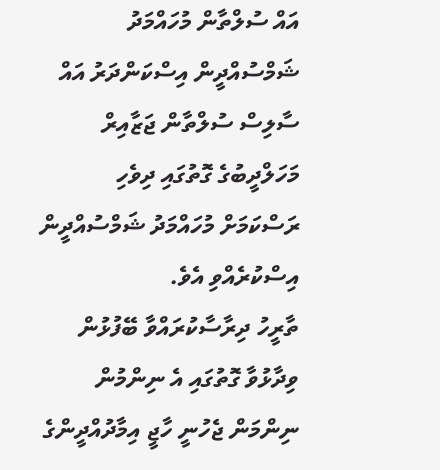އައް ސުލްތާން މުހައްމަދު ޝަމްސުއްދީން އިސްކަންދަރު އައް ސާލިސް ސުލްތާން ޖަޒާއިރް މަހަލްދީބުގެ ގޮތުގައި ދިވެހި ރަސްކަމަށް މުހައްމަދު ޝަމްސުއްދީން އިސްކުރެއްވި އެވެ.
ތާރީހު ދިރާސާކުރައްވާ ބޭފުޅުން ވިދާޅުވާ ގޮތުގައި އެ ނިންމުން ނިންމަން ޖެހުނީ ހާޖީ އިމާދުއްދީންގެ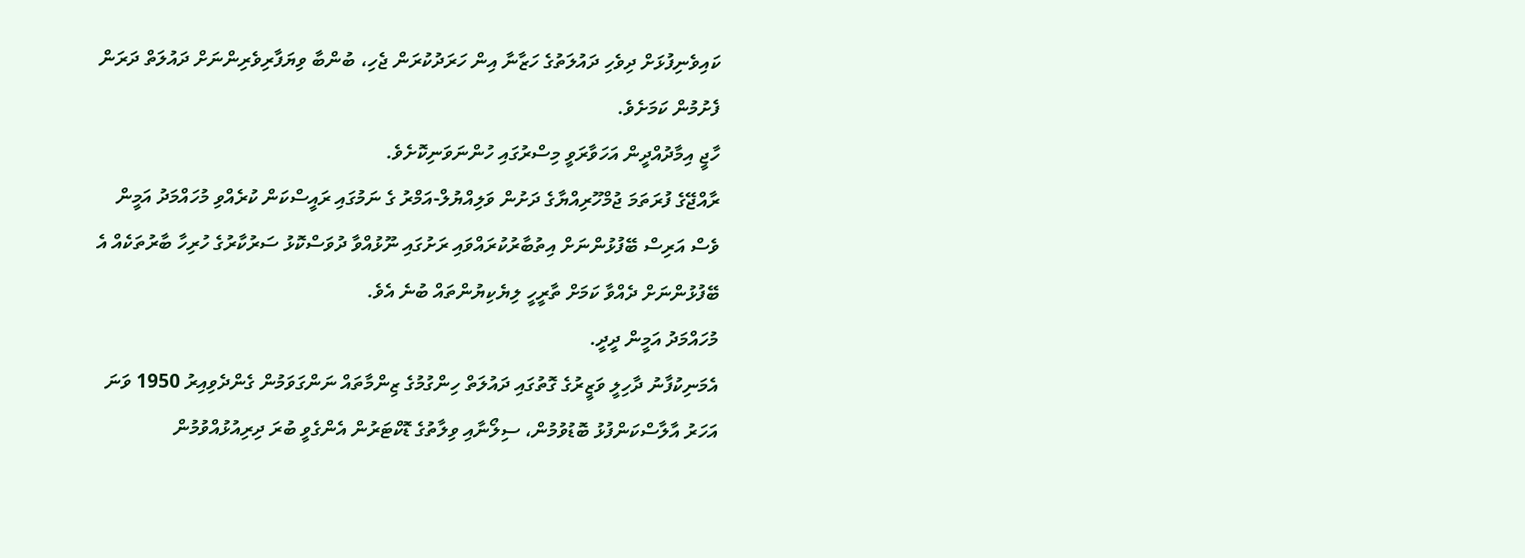ކައިވެނިފުޅަށް ދިވެހި ދައުލަތުގެ ހަޒާނާ އިން ހަރަދުކުރަން ޖެހި، ބުންބާ ވިޔަފާރިވެރިންނަށް ދައުލަތް ދަރަން ފެށުމުން ކަމަށެވެ.
ހާޖީ އިމާދުއްދީން އަހަވާރަވީ މިސްރުގައި ހުންނަވަނިކޮށެވެ.
ރާއްޖޭގެ ފުރަތަމަ ޖުމްހޫރިއްޔާގެ ދަށުން ވަލިއްޔުލް-އަމްރު ގެ ނަމުގައި ރައީސްކަން ކުރެއްވި މުހައްމަދު އަމީން ވެސް އަރިސް ބޭފުޅުންނަށް އިތުބާރުކުރައްވައި ރަށުގައި ނޫޅުއްވާ ދުވަސްކޮޅު ސަރުކާރުގެ ހުރިހާ ބާރުތަކެއް އެ ބޭފުޅުންނަށް ދެއްވާ ކަމަށް ތާރީހީ ލިޔެކިޔުންތައް ބުނެ އެވެ.
މުހައްމަދު އަމީން ދީދީ.
އެމަނިކުފާނު ދާހިލީ ވަޒީރުގެ ގޮތުގައި ދައުލަތް ހިންގުމުގެ ޒިންމާތައް ނަންގަވަމުން ގެންދެވިއިރު 1950 ވަނަ އަހަރު އާލާސްކަންފުޅު ބޮޑުވުމުން، ސިލޯނާއި ވިލާތުގެ ޑޮކްޓަރުން އެންގެވީ ބުރަ ދިރިއުޅުއްވުމުން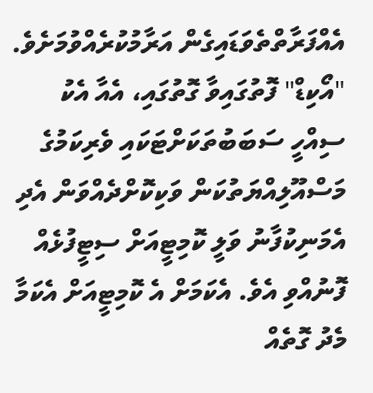އެއްފަރާތްތެވަޑައިގެން އަރާމުކުރެއްވުމަށެވެ. "އޯކިޑް" ފޮތުގައިވާ ގޮތުގައި، އެއާ އެކު ސިއްހީ ސަބަބުތަކަށްޓަކައި ވެރިކަމުގެ މަސްއޫލިއްޔަތުކަން ވަކިކޮށްދެއްވަން އެދި އެމަނިކުފާނު ވަލީ ކޮމިޓީއަށް ސިޓީފުޅެއް ފޮނުއްވި އެވެ. އެކަމަށް އެ ކޮމިޓީއަށް އެކަމާ މެދު ގޮތެއް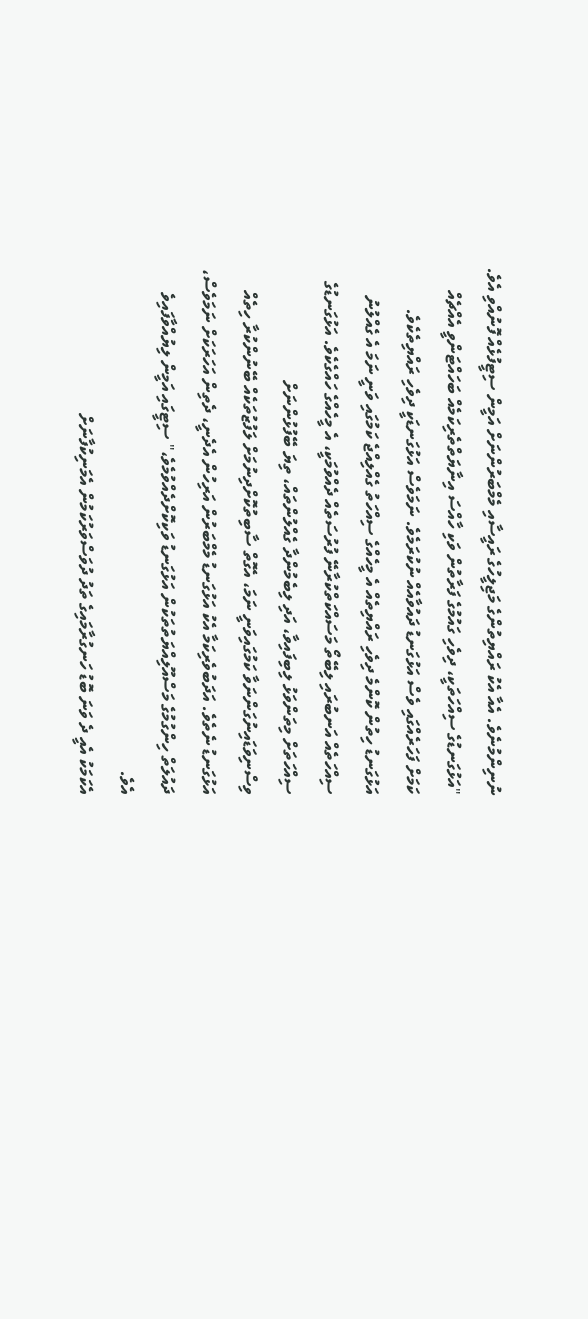ނުނިންމުނެވެ. އެއާ އެކު ރައްޔިތުންގެ މަޖިލީހުގެ ރައީސާއި މެމްބަރުންނަށް އަމީން ސިޓީފުޅެއް ފޮނުއްވި އެވެ.
"އަޅުގަނޑުގެ ސިއްހަތަކީ، ދިވެހި ގައުމުގެ ފަރާތުން ވަކި ހާއްސަ އިނާޔަތްތެރިކަމެއް ބަހައްޓަންވީ އެއްޗެއް ކަމަށް ފަހަރެއްގައި ވެސް އަޅުގަނޑު ދައުވާއެއް ނުކުރަމެވެ. ނަމަވެސް އަޅުގަނޑަކީ ދިވެހި ރައްޔިތެކެވެ. އަޅުގަނޑު ހިތުން ކޮންމެ ދިވެހި ރައްޔިތެއް އެ މީހެއްގެ ސިއްހަތު ގެއްލިއްޖެ ކަމުގައި ވަނީ ނަމަ އެ ގެއްލުނު ސިއްހަތެއް އަނބުރައި ލިބޭތޯ މަސައްކަތްކުރާނޭ ފުރުސަތެއް ދެއްވުމަކީ، އެ މީހެއްގެ ހައްގެކެވެ. އަޅުގަނޑުގެ ސިއްހަތަށް މިތަންވަޅު ލިބިފައިވާ، އަދި ލިބެމުންދާ ގެއްލުންތައް، ތިޔަ ބޭފުޅުންނަށް ވިސްނިވަޑައިނުގަންނަވާ ކަމުގައިވަނީ ނަމަ، އެގޮތް ސާބިތުކޮށްދިނުމަށް ލަފުޒުތަކެއް ބޭނުންކުރާ ހިތެއް އަޅުގަނޑު ނެތެވެ. އަދަބުވެރިކަމާ އެކު އަޅުގަނޑު މެމްބަރުން އަރިހުން އެދެނީ، ދެތިން އަހަރަކަށް ނަމަވެސް، ދައުލަތް ހިންގުމުގެ މަސްއޫލިއްޔަތުތަކުން އަޅުގަނޑު ވަކިކޮށްދެއްވުމެވެ،" ސިޓީގައި އަމީން ލިޔުއްވާފައިވެ އެވެ.
އެކަމަކު އެއީ ދެ ވަނަ ބޮޑު ހަނގުރާމައިގެ ތަދު ދުވަސްވަރުކަމުން އެމަނިކުފާނަށް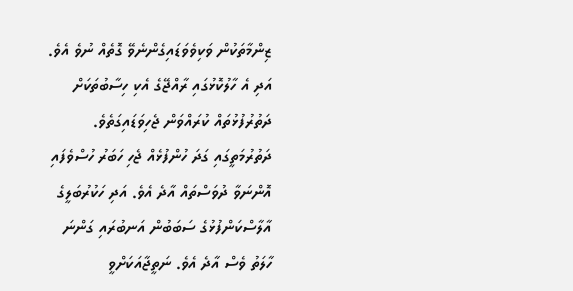ޒިންމާތަކުން ވަކިވެވަޑައިގެންނެވޭ ގޮތެއް ނުވެ އެވެ. އަދި އެ ހާލުކޮޅުގައި ރާއްޖޭގެ އެކި ހިސާބުތަކަށް ދަތުރުފުޅުތައް ކުރައްވަން ޖެހިވަޑައިގަތެވެ. ދަތުރުމަތީގައި ގަދަ ހުންފުޅެއް ޖެހި ހަބަރު ހުސްވެފައި އޮންނަވާ ދުވަސްތައް އާދެ އެވެ. އަދި ހަކުރުބަލީގެ އާލާސްކަންފުޅުގެ ސަބަބުން އަނބުރައި ގަންނަ ހާލަތު ވެސް އާދެ އެވެ. ނަތީޖާއަކަށްވީ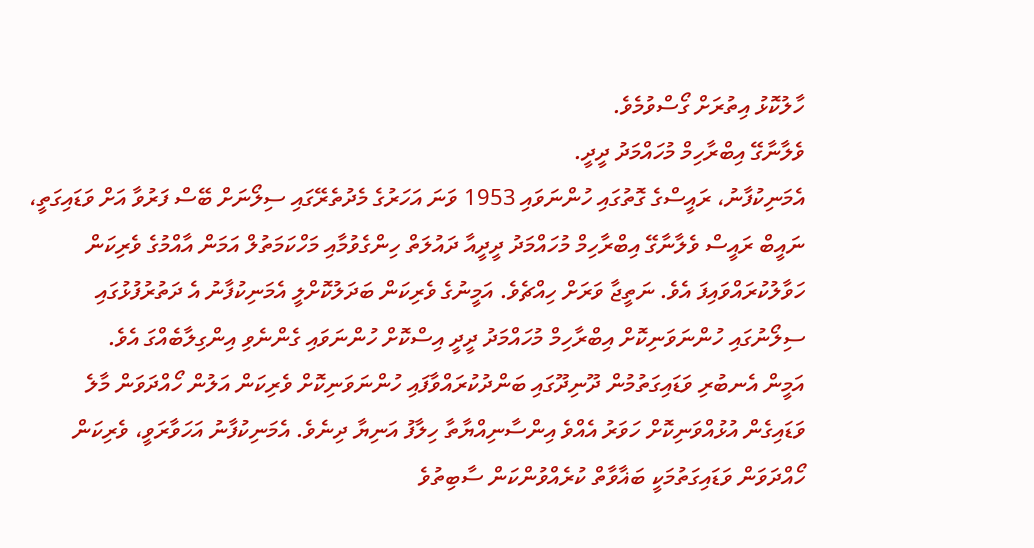ހާލުކޮޅު އިތުރަށް ގޯސްވުމެވެ.
ވެލާނާގޭ އިބްރާހިމް މުހައްމަދު ދީދީ.
އެމަނިކުފާނު، ރައީސްގެ ގޮތުގައި ހުންނަވައި 1953 ވަނަ އަހަރުގެ މެދުތެރޭގައި ސިލޯނަށް ބޭސް ފަރުވާ އަށް ވަޑައިގަތީ، ނައީބް ރައީސް ވެލާނާގޭ އިބްރާހިމް މުހައްމަދު ދީދީއާ ދައުލަތް ހިންގެވުމާއި މަހްކަމަތުލް އަމަން އާއްމުގެ ވެރިކަން ހަވާލުކުރައްވައިފަ އެވެ. ނަތީޖާ ވަރަށް ހިއްޗެވެ. އަމީނުގެ ވެރިކަން ބަދަލުކޮށްލީ އެމަނިކުފާނު އެ ދަތުރުފުޅުގައި ސިލޯނުގައި ހުންނަވަނިކޮށް އިބްރާހިމް މުހައްމަދު ދީދީ އިސްކޮށް ހުންނަވައި ގެންނެވި އިންގިލާބެއްގަ އެވެ.
އަމީން އެނބުރި ވަޑައިގަތުމުން ދޫނިދޫގައި ބަންދުކުރައްވާފައި ހުންނަވަނިކޮށް ވެރިކަން އަލުން ހޯއްދަވަން މާލެ ވަޑައިގެން އުޅުއްވަނިކޮށް ހަވަރު އެއްވެ އިންސާނިއްޔާތާ ހިލާފު އަނިޔާ ދިނެވެ. އެމަނިކުފާނު އަހަވާރަވީ، ވެރިކަން ހޯއްދަވަން ވަޑައިގަތުމަކީ ބަޣާވާތް ކުރެއްވުންކަން ސާބިތުވެ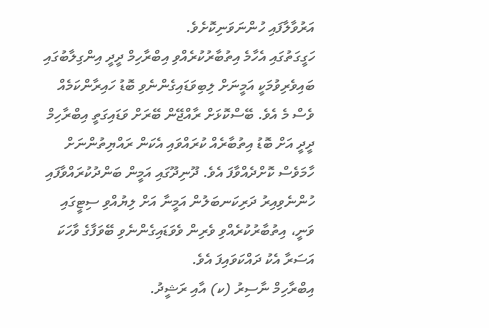އަރުވާލާފައި ހުންނަވަނިކޮށެވެ.
ހަގީގަތުގައި އެހާމެ އިތުބާރުކުރެއްވި އިބްރާހިމް ދީދީ އިންގިލާބުގައި ބައިވެރިވުމަކީ އަމީނަށް ލިބިވަޑައިގެންނެވި ބޮޑު ހައިރާންކަމެއް ވެސް މެ އެވެ. ބޭސްކޮޅަށް ރާއްޖޭން ބޭރަށް ވަޑައިގަތީ އިބްރާހިމް ދީދީ އަށް ބޮޑު އިތުބާރެއް ކުރައްވައި އެކަން ރައްޔިތުންނަށް ހާމަވެސް ކޮށްދެއްވާފަ އެވެ. ދޫނިދޫގައި އަމީން ބަންދުކުރައްވާފައި ހުންނެވިއިރު ދަރިކަނބަލުން އަމީނާ އަށް ލިޔުއްވި ސިޓީގައި ވަނީ، އިތުބާރުކުރެއްވި ވެރިން ވެވަޑައިގެންނެވި ބޭވަފާގެ ވާހަކަ އަސަރާ އެކު ދައްކަވައިފަ އެވެ.
އިބްރާހިމް ނާސިރު (ކ) އާއި ރަޝީދު.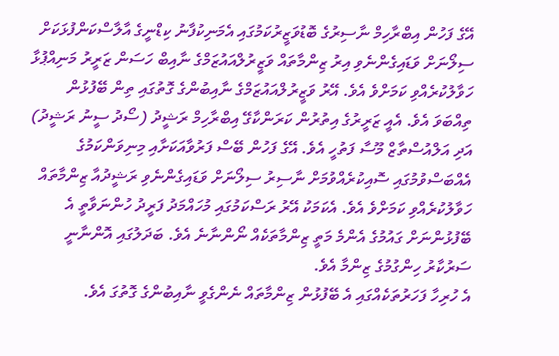އޭގެ ފަހުން އިބްރާހިމް ނާސިރުގެ ބޮޑުވަޒީރުކަމުގައި އެމަނިކުފާނު ކިޑްނީގެ އާލާސްކަންފުޅަކަށް ސިލޯނަށް ވަޑައިގެންނެވި އިރު ޒިންމާތައް ވަޒީރުލްއައުޒަމްގެ ނާއިބް ހަސަން ޒަރީރު މަނިއްޕުޅާ ހަވާލުކުރެއްވި ކަމަށްވެ އެވެ. އޭރު ވަޒީރުލްއައުޒަމްގެ ނާއިބުންގެ ގޮތުގައި ތިން ބޭފުޅުން ތިއްބަވަ އެވެ. އެއީ ޒަރީރުގެ އިތުރުން ކަރަންކާގޭ އިބްރާހިމް ރަޝީދު (ސޯދު ސީނު ރަޝީދު) އަދި އަލްއުސްތާޒް މޫސާ ފަތުހީ އެވެ. އޭގެ ފަހުން ބޭސް ފަރުވާއަކަށާއި މިނިވަންކަމުގެ އެއްބަސްވުމުގައި ސޮއިކުރެއްވުމަށް ނާސިރު ސިލޯނަށް ވަޑައިގެންނެވި ރަޝީދުއާ ޒިންމާތައް ހަވާލުކުރެއްވި ކަމަށްވެ އެވެ. އެކަމަކު އޭރު ރަސްކަމުގައި މުހައްމަދު ފަރީދު ހުންނަވާތީ އެ ބޭފުޅުންނަށް ގައުމުގެ އެންމެ މަތީ ޒިންމާތަކެއް ނޯންނާނެ އެވެ. ބަދަލުގައި އޮންނާނީ ސަރުކާރު ހިންގުމުގެ ޒިންމާ އެވެ.
އެ ހުރިހާ ފަހަރުތަކެއްގައި އެ ބޭފުޅުން ޒިންމާތައް ނެންގެވީ ނާއިބުންގެ ގޮތުގަ އެވެ.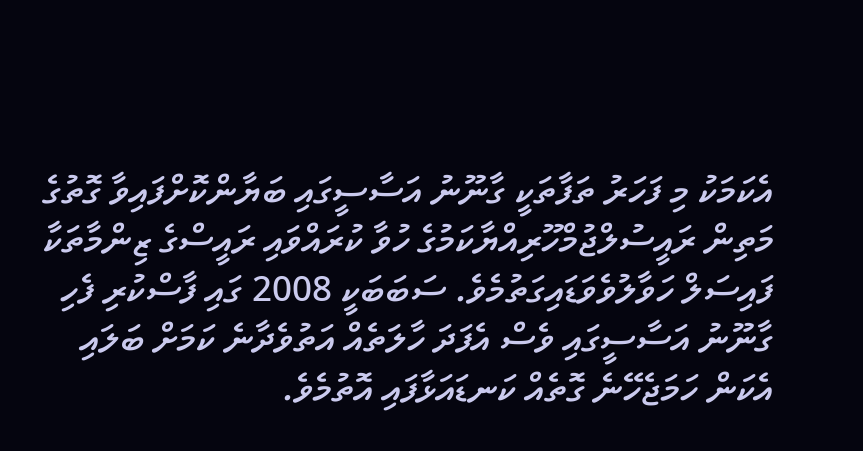އެކަމަކު މި ފަހަރު ތަފާތަކީ ގާނޫނު އަސާސީގައި ބަޔާންކޮށްފައިވާ ގޮތުގެ މަތިން ރައީސުލްޖުމްހޫރިއްޔާކަމުގެ ހުވާ ކުރައްވައި ރައީސްގެ ޒިންމާތަކާ ފައިސަލް ހަވާލުވެވަޑައިގަތުމެވެ. ސަބަބަކީ 2008 ގައި ފާސްކުރި ފެހި ގާނޫނު އަސާސީގައި ވެސް އެފަދަ ހާލަތެއް އަތުވެދާނެ ކަމަށް ބަލައި އެކަން ހަމަޖެހޭނެ ގޮތެއް ކަނޑައަޅާފައި އޮތުމެވެ.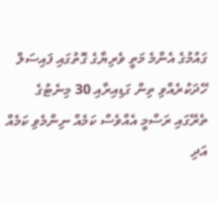ގައުމުގެ އެންމެ މަތީ ވެރިޔާގެ ގޮތުގައި ފައިސަލް ހޭދަކުރެއްވި ތިން ގަޑިއިރާއި 30 މިނެޓުގެ ތެރޭގައި ރަސްމީ އެއްވެސް ކަމެއް ނިންމެވި ކަމެއް އަދި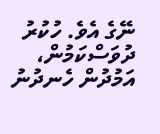ނޭގެ އެވެ. ހުކުރު ދުވަސްކަމުން، އަމުދުން ހެނދުނު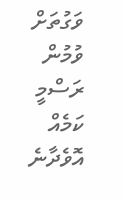ވަގުތަށް ވުމުން ރަސްމީ ކަމެއް އޮވެދާނެ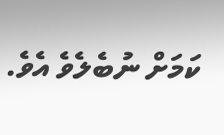ކަމަށް ނުބެލެވެ އެވެ.